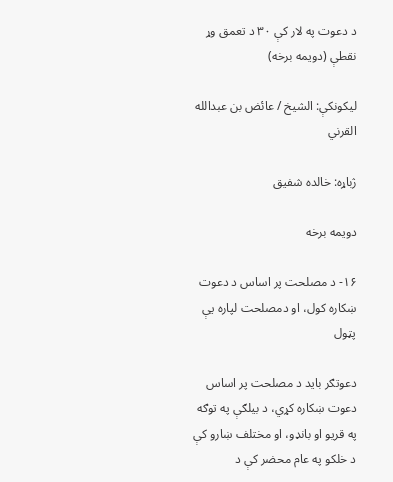د دعوت په لار کې ۳۰ د تعمق وړ نقطې (دویمه برخه)

لیکونکې: الشيخ / عائض بن عبدالله القرني

ژباړه: خالده شفیق

دویمه برخه

۱۶- د مصلحت پر اساس د دعوت ښکاره کول، او دمصلحت لپاره یې پټول

دعوتګر باید د مصلحت پر اساس دعوت ښکاره کړي، د بیلګې په توګه په قریو او بانډو، او مختلف ښارو کې د خلکو په عام محضر کې د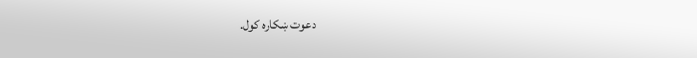دعوت ښکاره کول.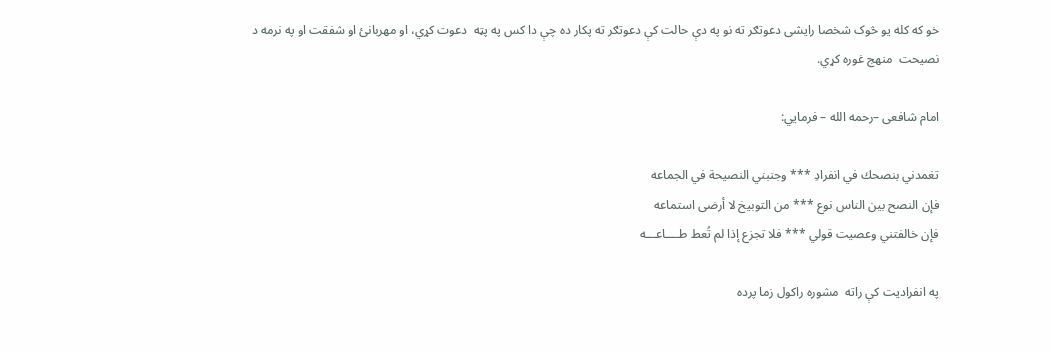خو که کله یو څوک شخصا رایشی دعوتګر ته نو په دې حالت کې دعوتګر ته پکار ده چې دا کس په پټه  دعوت کړي، او مهربانئ او شفقت او په نرمه د نصیحت  منهج غوره کړي.

امام شافعی –رحمه الله – فرمایي:

تغمدني بنصحك في انفرادِ *** وجنبني النصيحة في الجماعه
فإن النصح بين الناس نوع *** من التوبيخ لا أرضى استماعه
فإن خالفتني وعصيت قولي *** فلا تجزع إذا لم تُعط طــــاعـــه

په انفرادیت کې راته  مشوره راکول زما پرده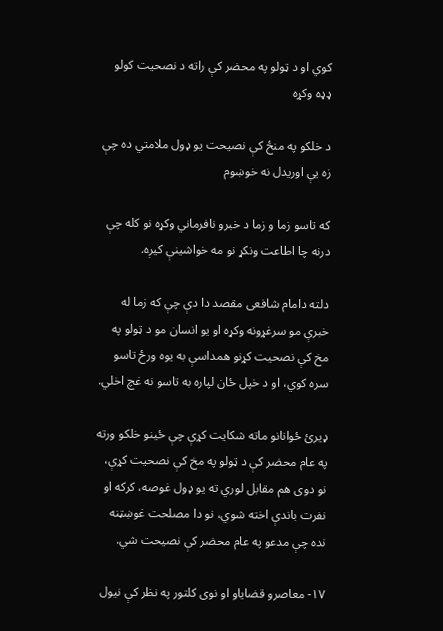کوي او د ټولو په محضر کې راته د نصحیت کولو ډډه وکړه

د خلکو په منځ کې نصیحت یو ډول ملامتي ده چې زه یې اوریدل نه خوښوم

که تاسو زما و زما د خبرو نافرماني وکړه نو کله چې درنه چا اطاعت ونکړ نو مه خواشینې کیږه.

دلته دامام شافعی مقصد دا دې چې که زما له خبرې مو سرغړونه وکړه او یو انسان مو د ټولو په مخ کې نصحیت کړنو همداسې به یوه ورځ تاسو سره کوي، او د خپل ځان لپاره به تاسو نه غچ اخلي.

ډیرئ ځوانانو ماته شکایت کړې چې ځینو خلکو ورته په عام محضر کې د ټولو په مخ کې نصحیت کړې، نو دوی هم مقابل لوري ته یو ډول غوصه، کرکه او نفرت باندې اخته شوي، نو دا مصلحت غوښټنه نده چې مدعو په عام محضر کې نصیحت شي.

۱۷- معاصرو قضایاو او نوی کلتور په نظر کې نیول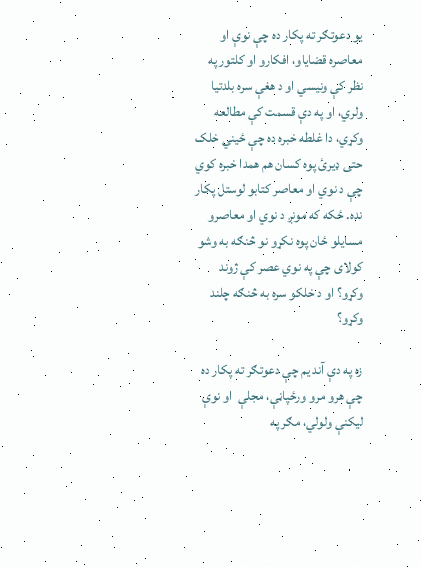یو دعوتګر ته پکار ده چې نوې او معاصره قضایاو، افکارو او کلتور په نظر کې ونیسي او د هغې سره بلدتیا ولري، او په دې قسمت کې مطالعه وکړي، دا غلطه خبره ده چې ځیني خلک حتی ډیرئ پوه کسان هم همدا خبره کوي چې د نوي او معاصر کتابو لوستل پکار نده. ځکه که مونږ د نوي او معاصرو مسایلو ځان پوه نکړو نو څنګه به وشو کولای چې په نوي عصر کې ژوند وکړو؟ او د خلکو سره به څنګه چلند وکړو؟

زه په دې آند یم چې دعوتګر ته پکار ده چې هرو مرو ورځپاڼې، مجلې  او نوې  لیکنې ولولي، مګر په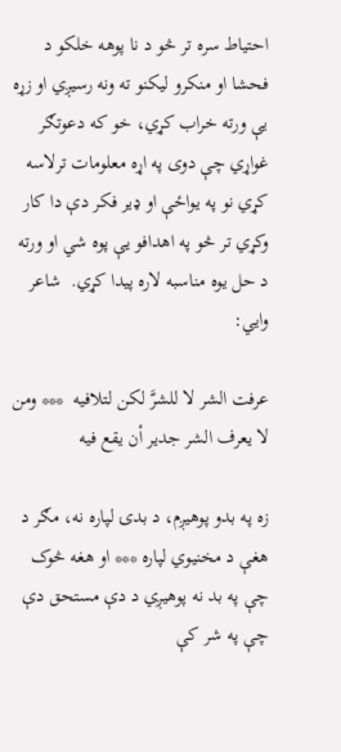احتیاط سره تر څو د نا پوهه خلکو د فحشا او منکرو لیکنو ته ونه رسیږي او زړه یې ورته خراب کړي، خو که دعوتګر غواړي چې دوی په اړه معلومات ترلاسه کړي نو په یواځې او ډیر فکر دې دا کار وکړي تر څو په اهدافو یې پوه شي او ورته د حل یوه مناسبه لاره پیدا کړي.  شاعر وایي:

عرفت الشر لا للشرَّ لكن لتلافيه  *** ومن لا يعرف الشر جدير أن يقع فيه

زه په بدو پوهیږم، د بدۍ لپاره نه، مګر د هغې د مخنیوي لپاره *** او هغه څوک چې په بد نه پوهیږي د دې مستحق دې چې په شر کې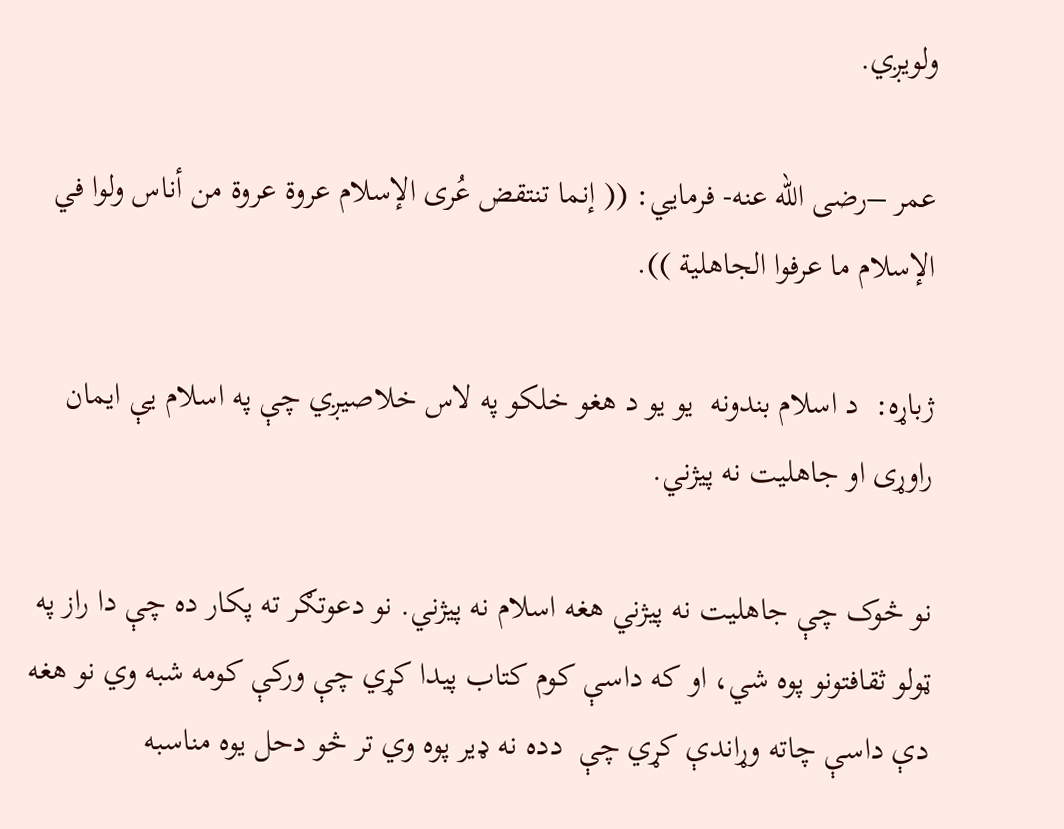ولویږي.

عمر –رضی الله عنه- فرمایي: (( إنما تنتقض عُرى الإسلام عروة عروة من أناس ولوا في الإسلام ما عرفوا الجاهلية )).

ژباړه:  د اسلام بندونه  یو یو د هغو خلکو په لاس خلاصیږي چې په اسلام یې ایمان راوړی او جاهلیت نه پیژني.

نو څوک چې جاهلیت نه پیژني هغه اسلام نه پيژني. نو دعوتګر ته پکار ده چې دا راز په ټولو ثقافتونو پوه شي، او که داسې کوم کتاب پیدا کړي چې ورکې کومه شبه وي نو هغه دې داسې چاته وړاندې کړي چې  دده نه ‌‌ډیر پوه وي تر څو دحل یوه مناسبه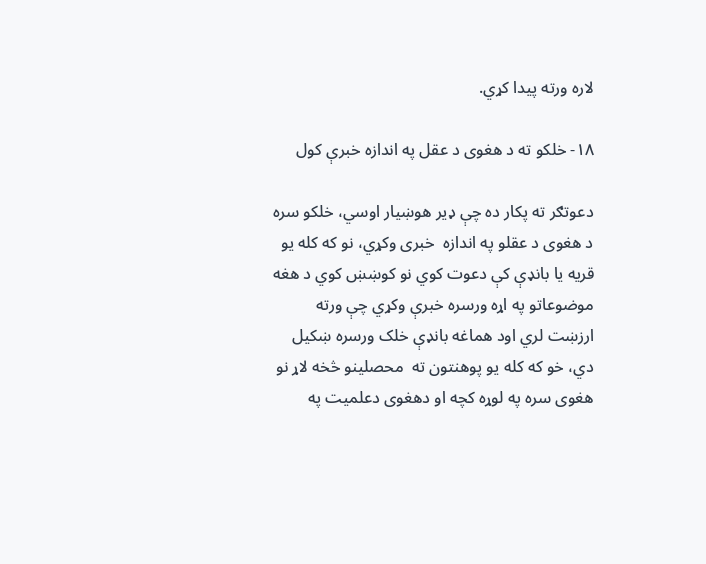لاره ورته پیدا کړي.

۱۸- خلکو ته د هغوی د عقل په اندازه خبرې کول

دعوتګر ته پکار ده چې ډير هوښیار اوسي، خلکو سره د هغوی د عقلو په اندازه  خبری وکړي، نو که کله یو قریه یا بانډې کې دعوت کوي نو کوښښ کوي د هغه موضوعاتو په اړه ورسره خبرې وکړي چې ورته ارزښت لري اود هماغه بانډې خلک ورسره ښکیل دي، خو که کله یو پوهنتون ته  محصلینو څخه لاړ نو  هغوی سره په لوړه کچه او دهغوی دعلمیت په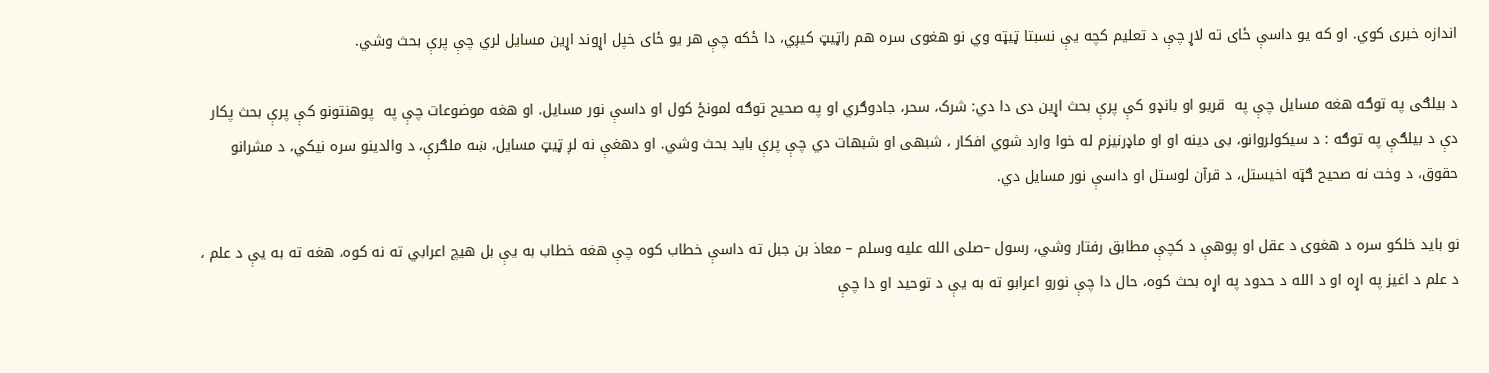اندازه خبری کوي. او که یو داسې ځای ته لاړ چې د تعلیم کچه یې نسبتا ټیټه وي نو هغوی سره هم راټیټ کیږي، دا ځکه چې هر یو ځای خپل اړوند اړین مسایل لري چې پرې بحث وشي.

د بیلګی په توګه هغه مسایل چې په  قریو او بانډو کې پرې بحث اړین دی دا دي: شرک، سحر، جادوګري او په صحیح توګه لمونځ کول او داسې نور مسایل. او هغه موضوعات چې په  پوهنتونو کې پرې بحث پکار دې د بیلګې په توګه : د سیکولروانو، بی دینه او او ماډرنیزم له خوا وارد شوي افکار ، شبهی او شبهات دي چې پرې باید بحث وشي. او دهغې نه لږ ټیټ مسایل، ښه ملګرې، د والدینو سره نیکي، د مشرانو حقوق، د وخت نه صحیح ګټه اخیستل، د قرآن لوستل او داسې نور مسایل دي.

نو باید خلکو سره د هغوی د عقل او پوهې د کچې مطابق رفتار وشي، رسول –صلی الله علیه وسلم – معاذ بن جبل ته داسې خطاب کوه چې هغه خطاب به یې بل هیچ اعرابي ته نه کوه، هغه ته به یې د علم ، د علم د اغیز په اړه او د الله د حدود په اړه بحث کوه، حال دا چې نورو اعرابو ته به یې د توحید او دا چې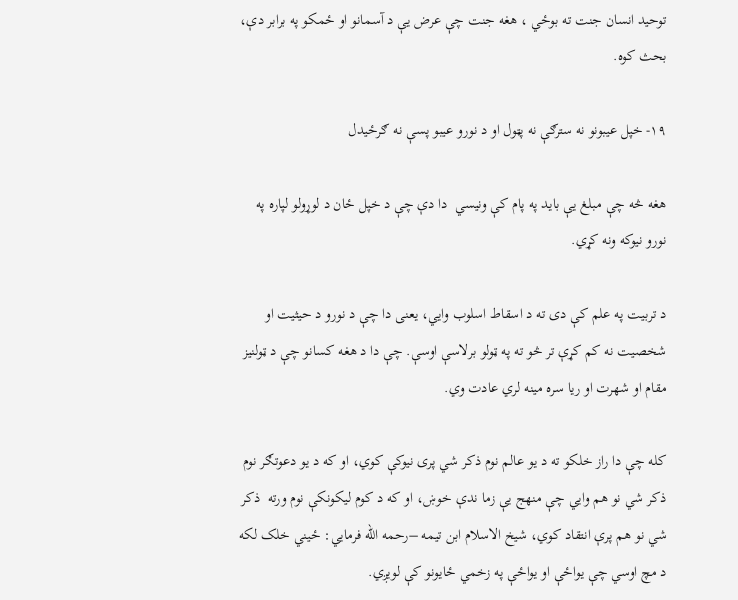توحید انسان جنت ته بوځي ، هغه جنت چې عرض یې د آسمانو او ځمکو په برابر دې، بحث کوه.

۱۹- خپل عیبونو نه سترګې نه پټول او د نورو عیبو پسې نه ګرځیدل

هغه څه چې مبلغ یې باید په پام کې ونیسي  دا دې چې د خپل ځان د لوړولو لپاره په نورو نیوکه ونه کړي.

د تربیت په علم کې دی ته د اسقاط اسلوب وایي، یعنی دا چې د نورو د حیثیت او شخصیت نه کم کړې تر څو ته په ټولو برلاسې اوسې. چې دا د هغه کسانو چې د ټولنیز مقام او شهرت او ریا سره مینه لري عادت وي.

کله چې دا راز خلکو ته د یو عالم نوم ذکر شي پری نیوکې کوي، او که د یو دعوتګر نوم ذکر شي نو هم وایي چې منهج یې زما ندې خوښ، او که د کوم لیکونکې نوم ورته  ذکر شي نو هم پرې انتقاد کوي، شیخ الاسلام ابن تیمه –رحمه الله فرمايي: ځیني خلک لکه د مچ اوسي چې یواځې او یواځې په زخمي ځایونو کې لویږي.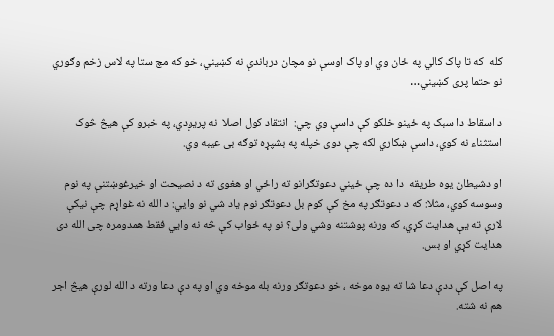کله  که تا پاک کالي په ځان وي او پاک اوسې نو مچان درباندې نه کښیني، خو که مچ ستا په لاس زخم وګوري نو حتما پری کښیني…

د اسقاط دا سبک په ځینو خلکو کې داسې وي چي:  انتقاد کول اصلا  نه پریږدي، په خبرو کې هیڅ څوک استثنا‌ء نه کوي، داسې ښکاري لکه چې دوی خپله په بشپړه توګه بی عیبه وي.

او دشیطان یوه طریقه  دا ده چې ځیني دعوتګرانو ته راځي او هغوی ته د نصیحت او خیرغوښتنې په نوم وسوسه کوي، مثلا: که د دعوتګر په مخ کې کوم بل دعوتګر نوم یاد شي نو وایي: د الله نه غواړم چې نیکې لارې ته یې هدایت کړي، که ورنه پوشتنه وشي ولی؟ نو په ځواب کې څه نه وايي فقط همدومره چی الله دی هدایت کړي او بس.

په اصل کې ددې دعا شا ته یوه موخه ، خو دعوتګر ورنه بله موخه وي او په دې دعا ورته د الله لورې هیڅ اجر هم نه شته.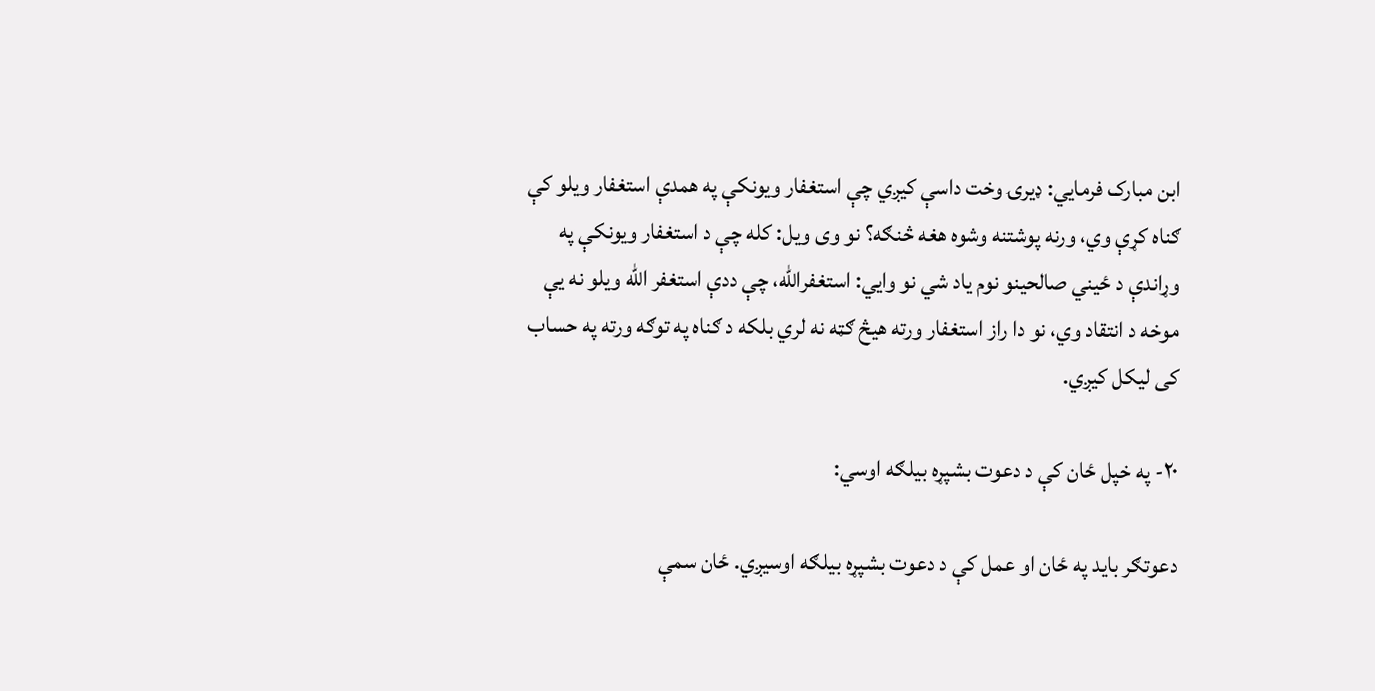ابن مبارک فرمایي: ډیرۍ وخت داسې کیږي چې استغفار ویونکې په همدې استغفار ویلو کې ګناه کړې وي، ورنه پوشتنه وشوه هغه څنګه؟ نو وی ویل: کله چې د استغفار ویونکې په وړاندې د ځیني صالحینو نوم یاد شي نو وایي: استغفرالله، چې ددې استغفر الله ویلو نه یې موخه د انتقاد وي، نو دا راز استغفار ورته هیڅ ګټه نه لري بلکه د ګناه په توګه ورته په حساب کی لیکل کیږي.

۲۰- په خپل ځان کې د دعوت بشپړه بیلګه اوسي:

دعوتګر باید په ځان او عمل کې د دعوت بشپړه بیلګه اوسیږي. ځان سمې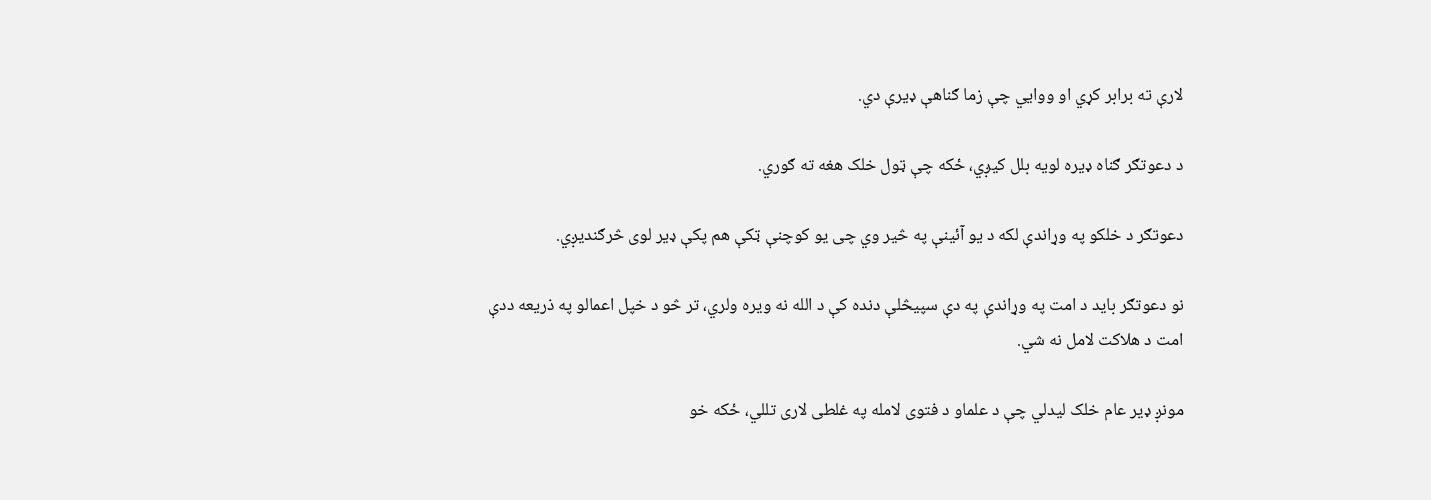لارې ته برابر کړي او ووایي چې زما ګناهې ډیرې دي.

د دعوتګر ګناه ډیره لویه بلل کیږي، ځکه چې ټول خلک هغه ته ګوري.

دعوتګر د خلکو په وړاندې لکه د یو آئینې په څیر وي چی یو کوچنې ټکې هم پکې ډير لوی څرګندیږي.

نو دعوتګر باید د امت په وړاندې په دې سپیڅلې دنده کې د الله نه ویره ولري، تر څو د خپل اعمالو په ذریعه ددې امت د هلاکت لامل نه شي.

مونږ ډیر عام خلک لیدلي چې د علماو د فتوی لامله په غلطی لاری تللي، ځکه خو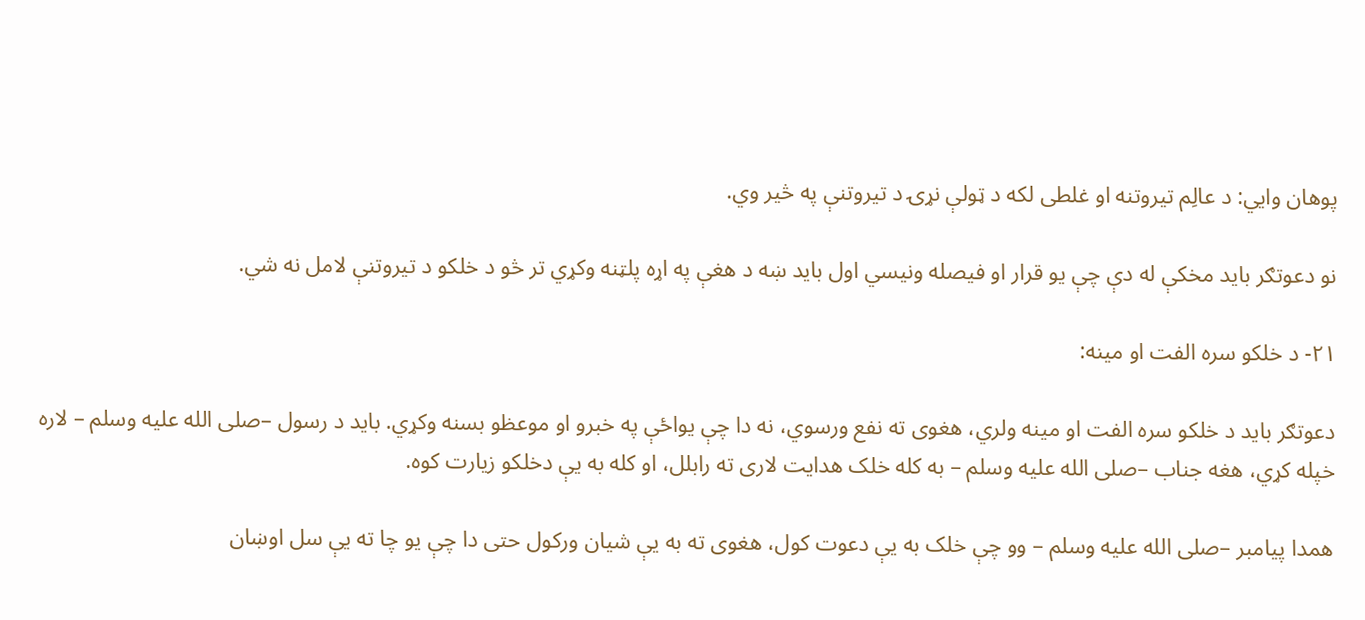پوهان وایي: د عالِم تیروتنه او غلطی لکه د ټولې نړۍ د تیروتنې په څیر وي.

نو دعوتګر باید مخکې له دې چې یو قرار او فیصله ونیسي اول باید ښه د هغې په اړه پلټنه وکړي تر څو د خلکو د تیروتنې لامل نه شي.

۲۱- د خلکو سره الفت او مینه:

دعوتګر باید د خلکو سره الفت او مینه ولري، هغوی ته نفع ورسوي، نه دا چې یواځې په خبرو او موعظو بسنه وکړي. باید د رسول –صلی الله علیه وسلم – لاره خپله کړي، هغه جناب –صلی الله علیه وسلم – به کله خلک هدایت لاری ته رابلل، او کله به یې دخلکو زیارت کوه.

همدا پیامبر –صلی الله علیه وسلم – وو چې خلک به یې دعوت کول، هغوی ته به یې شیان ورکول حتی دا چې یو چا ته یې سل اوښان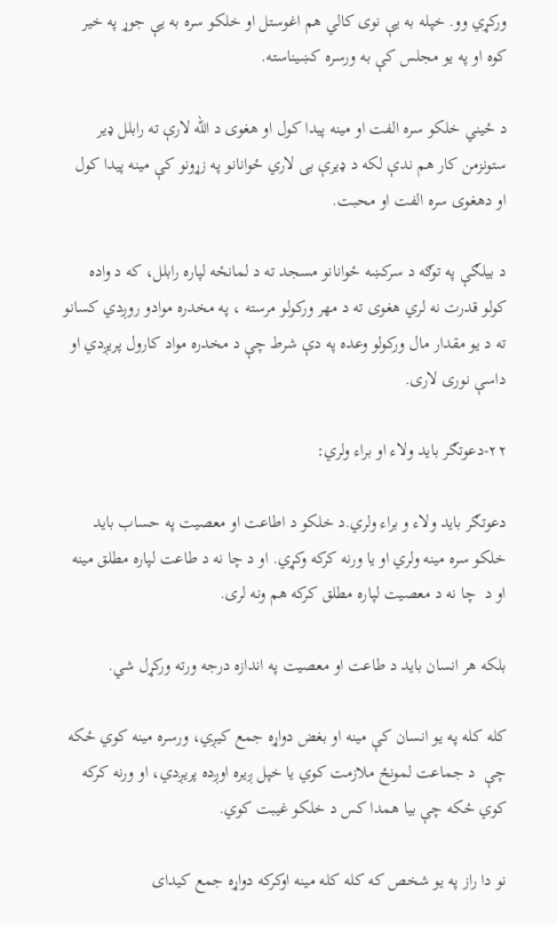ورکړي وو. خپله به یې نوی کالي هم اغوستل او خلکو سره به یې جوړ په خیر کوه او په یو مجلس کې به ورسره کښیناسته.

د ځیني خلکو سره الفت او مینه پیدا کول او هغوی د الله لارې ته رابلل ډير ستونزمن کار هم ندې لکه د ډیرې بی لاري ځوانانو په زړونو کې مینه پیدا کول او دهغوی سره الفت او محبت.

د بیلګې په توګه د سرکښه ځوانانو مسجد ته د لمانځه لپاره رابلل، که د واده کولو قدرت نه لري هغوی ته د مهر ورکولو مرسته ، په مخدره موادو روږدي کسانو ته د یو مقدار مال ورکولو وعده په دې شرط چې د مخدره مواد کارول پریږدي او داسې نوری لاری.

۲۲-دعوتګر باید ولاء او براء ولري:

دعوتګر باید ولاء و براء ولري.د خلکو د اطاعت او معصیت په حساب باید خلکو سره مینه ولري او یا ورنه کرکه وکړي. او د چا نه د طاعت لپاره مطلق مینه او د  چا نه د معصیت لپاره مطلق کرکه هم ونه لری.

بلکه هر انسان باید د طاعت او معصیت په اندازه درجه ورته ورکړل شي.

کله کله په یو انسان کې مینه او بغض دواړه جمع کیږي، ورسره مینه کوي ځکه چې  د جماعت لمونځ ملازمت کوي يا خپل ږیره اوږده پریږدي، او ورنه کرکه کوي ځکه چې بیا همدا کس د خلکو غیبت کوي.

نو دا راز په یو شخص که کله کله مینه اوکرکه دواړه جمع کیدای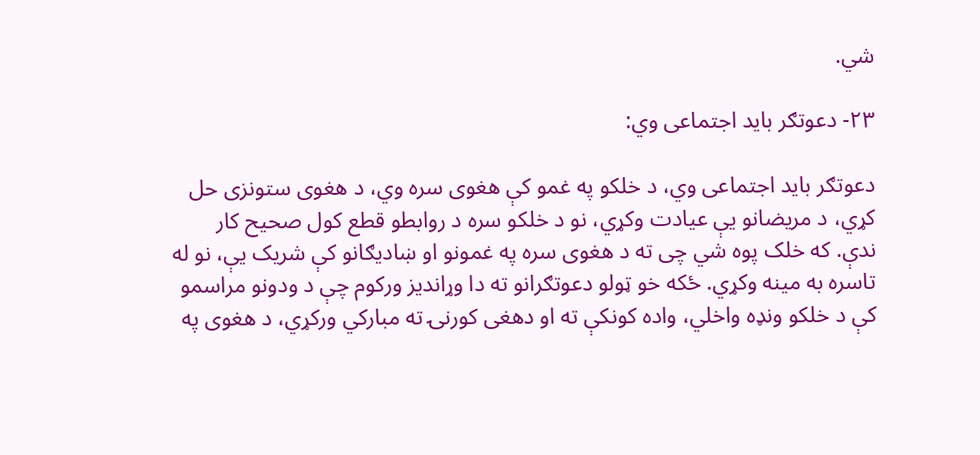شي.

۲۳- دعوتګر باید اجتماعی وي:

دعوتګر باید اجتماعی وي، د خلکو په غمو کې هغوی سره وي، د هغوی ستونزی حل کړي، د مریضانو یې عیادت وکړي، نو د خلکو سره د روابطو قطع کول صحیح کار ندې. که خلک پوه شي چی ته د هغوی سره په غمونو او ښادیګانو کې شریک یې، نو له تاسره به مینه وکړي. ځکه خو ټولو دعوتګرانو ته دا وړاندیز ورکوم چې د ودونو مراسمو کې د خلکو ونډه واخلي، واده کونکې ته او دهغی کورنۍ ته مبارکي ورکړي، د هغوی په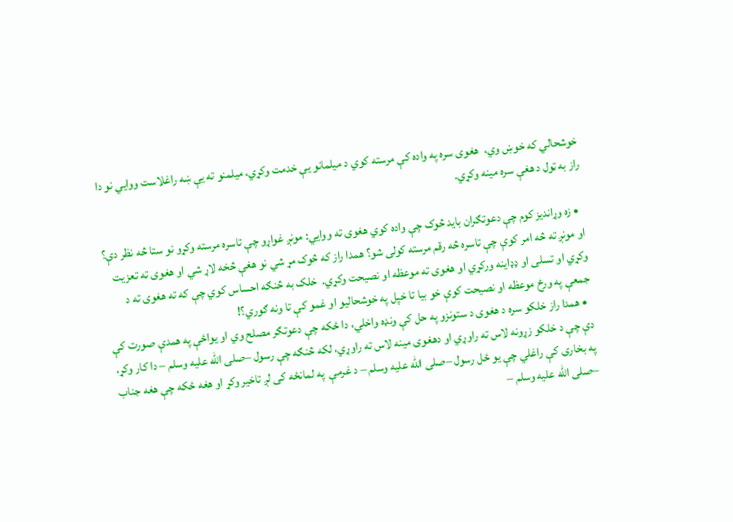خوشحالي که خوښ وي،  هغوی سره په واده کې مرسته کوي د میلمانو یې خدمت وکړي، میلمنو ته یې ښه راغلاست ووایي نو دا راز به ټول د هغې سره مینه وکړي.

  • زه وړاندیز کوم چې دعوتګران باید څوک چې واده کوي هغوی ته ووایي: مونږ غواړو چې تاسره مرسته وکړو نو ستا څه نظر دې؟ او مونږ ته څه امر کوې چې تاسره څه رقم مرسته کولی شو؟ همدا راز که څوک مړ شي نو هغې څخه لاړ شي او هغوی ته تعزیت وکړي او تسلی او ډډاینه ورکړي او هغوی ته موعظه او نصیحت وکړي.  خلک به څنګه احساس کوي چې که ته هغوی ته د جمعې په ورځ موعظه او نصیحت کوې خو بیا تا خپل په خوشحالیو او غمو کې تا ونه ګوري؟!
  • همدا راز خلکو سره د هغوی د ستونزو په حل کې ونډه واخلي، دا ځکه چې دعوتګر مصلح وي او یواځې په همدې صورت کې دې چې د خلکو زړونه لاس ته راوړي او دهغوی مینه لاس ته راوړي، لکه څنګه چې رسول –صلی الله علیه وسلم – دا کار وکړ، په بخاری کې راغلي چې یو ځل رسول –صلی الله علیه وسلم – د غرمې  په لمانځه کی لږ تاخیر وکړ او هغه ځکه چې هغه جناب –صلی الله علیه وسلم –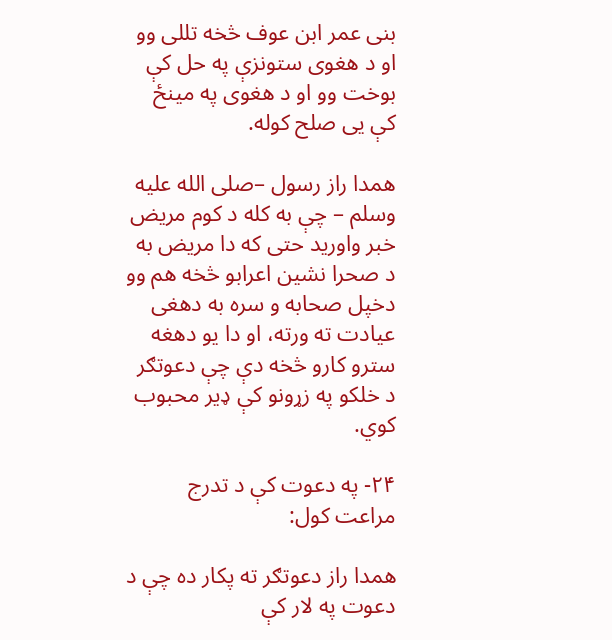بنی عمر ابن عوف څخه تللی وو او د هغوی ستونزې په حل کې بوخت وو او د هغوی په مینځ کې یی صلح کوله.

همدا راز رسول –صلی الله علیه وسلم – چې به کله د کوم مریض خبر واورید حتی که دا مریض به د صحرا نشین اعرابو څخه هم وو دخپل صحابه و سره به دهغی عیادت ته ورته، او دا یو دهغه سترو کارو څخه دې چې دعوتګر د خلکو په زړونو کې ډير محبوب کوي.

۲۴- په دعوت کې د تدرج مراعت کول:

همدا راز دعوتګر ته پکار ده چې د دعوت په لار کې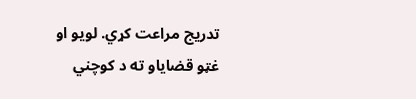تدریج مراعت کړي. لویو او غټو قضایاو ته د کوچني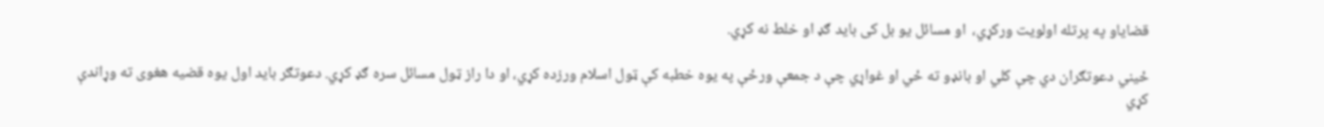قضایاو په پرتله اولویت ورکړي،  او مسائل یو بل کی باید ګډ او خلط نه کړي.

ځیني دعوتګران دي چې کلي او بانډو ته ځي او غواړي چې د جمعې ورځې په یوه خطبه کې ټول اسلام ورزده کړي، او دا راز ټول مسائل سره ګډ کړي. دعوتګر باید اول یوه قضیه هغوی ته وړاندې کړي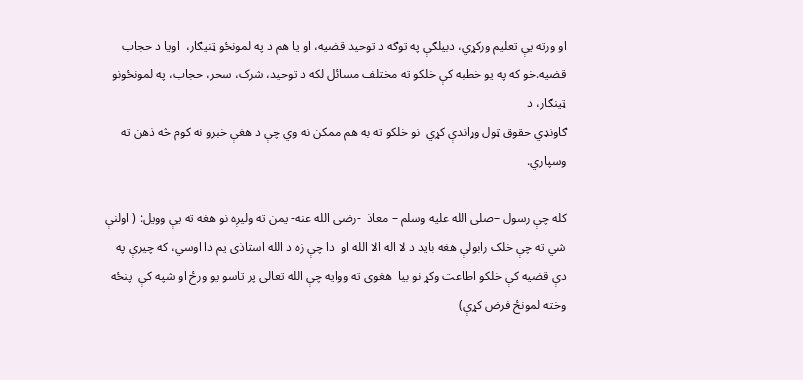او ورته یې تعلیم ورکړي، دبیلګې په توګه د توحید قضیه، او یا هم د په لمونځو ټنیګار،  اویا د حجاب قضیه.خو که په یو خطبه کې خلکو ته مختلف مسائل لکه د توحید، شرک، سحر، حجاب، په لمونځونو ټینګار، د
ګاونډي حقوق ټول وړاندې کړي  نو خلکو ته به هم ممکن نه وي چې د هغې خبرو نه کوم څه ذهن ته وسپاري.

کله چې رسول –صلی الله علیه وسلم – معاذ  -رضی الله عنه- یمن ته ولیږه نو هغه ته یې وویل: ( اولنې شي ته چې خلک رابولې هغه باید د لا اله الا الله او  دا چې زه د الله استاذی یم دا اوسي، که چیرې په دې قضیه کې خلکو اطاعت وکړ نو بیا  هغوی ته ووایه چې الله تعالی پر تاسو یو ورځ او شپه کې  پنځه وخته لمونځ فرض کړې)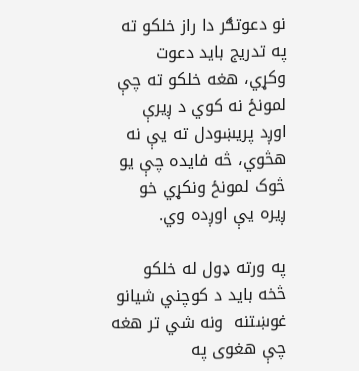نو دعوتګر دا راز خلکو ته په تدریج باید دعوت وکړي، هغه خلکو ته چې لمونځ نه کوي د ږیرې اوږد پریښودل ته یې نه هڅوي، څه فایده چې یو څوک لمونځ ونکړي خو ږیره یې اوږده وي.

په ورته ډول له خلکو څخه باید د کوچني شیانو غوښتنه  ونه شي تر هغه چې هغوی په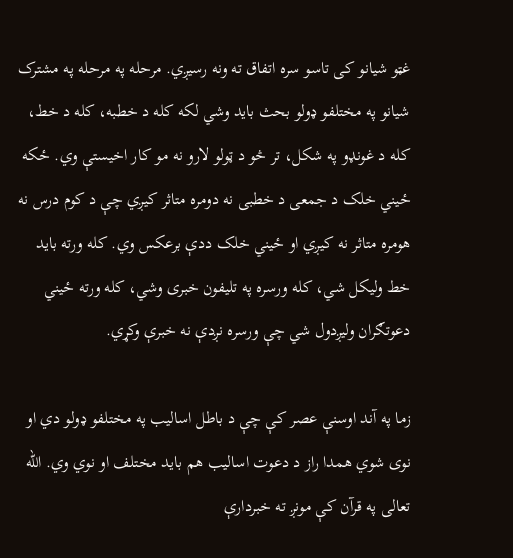غټو شیانو کی تاسو سره اتفاق ته ونه رسیږي. مرحله په مرحله په مشترک شیانو په مختلفو ډولو بحث باید وشي لکه کله د خطبه، کله د خط، کله د غونډو په شکل، تر څو د ټولو لارو نه مو کار اخیستې وي. ځکه ځیني خلک د جمعی د خطبی نه دومره متاثر کیږي چې د کوم درس نه هومره متاثر نه کیږي او ځیني خلک ددې برعکس وي. کله ورته باید خط ولیکل شي، کله ورسره په تلیفون خبری وشي، کله ورته ځیني دعوتګران ولیږدول شي چې ورسره نږدې نه خبرې وکړي.

زما په آند اوسنې عصر کې چې د باطل اسالیب په مختلفو ډولو دي او نوی شوي همدا راز د دعوت اسالیب هم باید مختلف او نوي وي. الله تعالی په قرآن کې مونږ ته خبردارې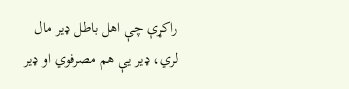راکړې چې اهل باطل ډیر مال لري، ډیر یې هم مصرفوي او ډیر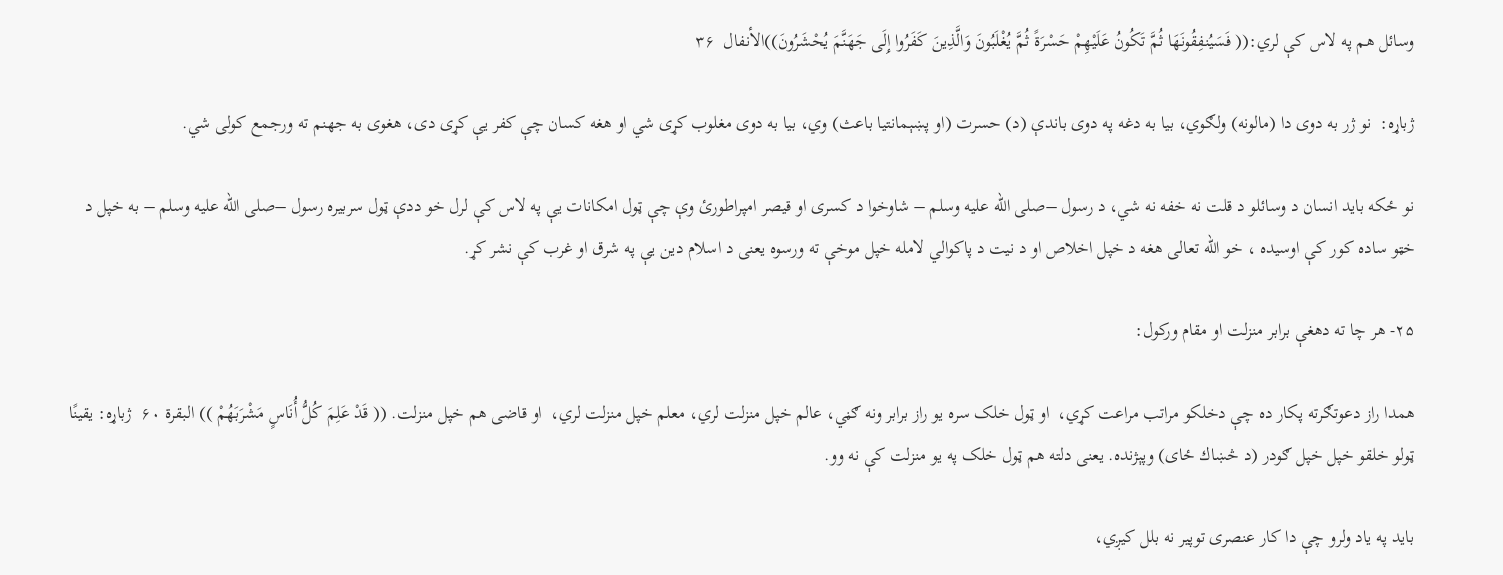وسائل هم په لاس کې لري:(( فَسَيُنفِقُونَهَا ثُمَّ تَكُونُ عَلَيْهِمْ حَسْرَةً ثُمَّ يُغْلَبُونَ وَالَّذِينَ كَفَرُوا إِلَى جَهَنَّمَ يُحْشَرُونَ))الأنفال  ۳۶

ژباړه:  نو ژر به دوى دا (مالونه) ولګوي، بیا به دغه په دوى باندې (د) حسرت (او پښېمانتیا باعث) وي، بیا به دوى مغلوب كړى شي او هغه كسان چې كفر يې كړى دى، هغوى به جهنم ته ورجمع كولى شي.

نو ځکه باید انسان د وسائلو د قلت نه خفه نه شي، د رسول –صلی الله علیه وسلم – شاوخوا د کسری او قیصر امپراطورئ وې چې ټول امکانات یې په لاس کې لرل خو ددې ټول سربیره رسول –صلی الله علیه وسلم – به خپل د خټو ساده کور کې اوسیده ، خو الله تعالی هغه د خپل اخلاص او د نیت د پاکوالي لامله خپل موخې ته ورسوه یعنی د اسلام دین یې په شرق او غرب کې نشر کړ.

۲۵- هر چا ته دهغې برابر منزلت او مقام ورکول:

همدا راز دعوتګرته پکار ده چې دخلکو مراتب مراعت کړي،  او ټول خلک سره یو راز برابر ونه ګڼي، عالم خپل منزلت لري، معلم خپل منزلت لري،  او قاضی هم خپل منزلت. (( قَدْ عَلِمَ كُلُّ أُنَاسٍ مَشْرَبَهُمْ )) البقرة ۶۰  ژباړه: يقينًا ټولو خلقو خپل خپل ګودر (د څښاك ځاى) وپېژنده. یعنی دلته هم ټول خلک په یو منزلت کې نه وو.

باید په یاد ولرو چې دا کار عنصری توپیر نه بلل کیږي،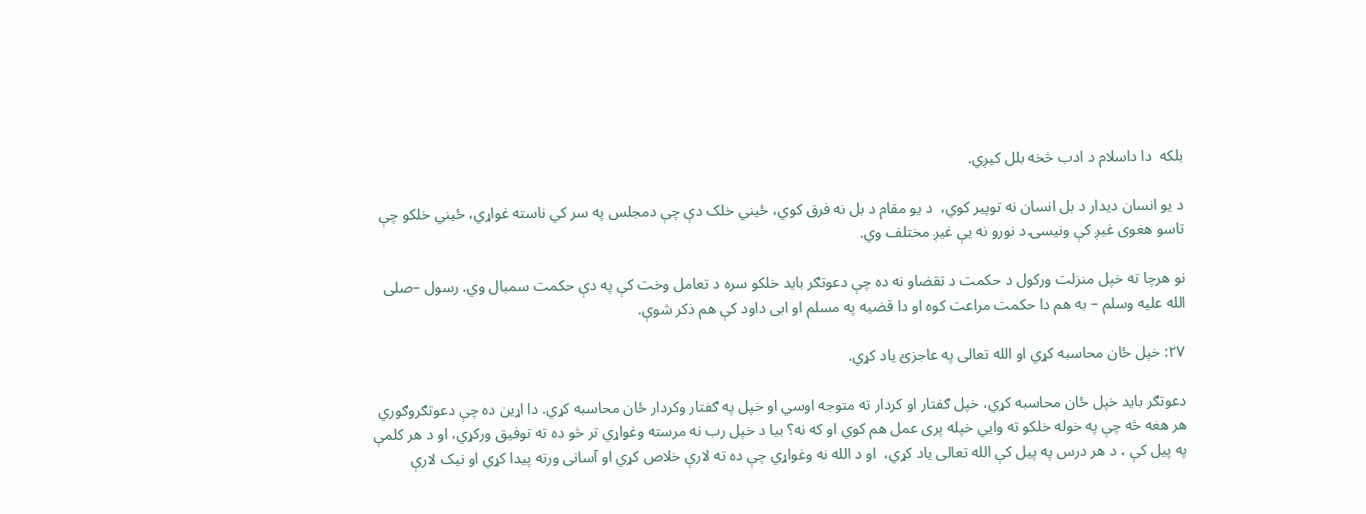بلکه  دا داسلام د ادب څخه بلل کیږي.

د یو انسان دیدار د بل انسان نه توپیر کوي،  د یو مقام د بل نه فرق کوي، ځیني خلک دې چې دمجلس په سر کي ناسته غواړي، ځیني خلکو چې تاسو هغوی غیږ کې ونیسۍ د نورو نه یې غیږ مختلف وي.

نو هرچا ته خپل منزلت ورکول د حکمت د تقضاو نه ده چې دعوتګر باید خلکو سره د تعامل وخت کې په دې حکمت سمبال وي. رسول –صلی الله علیه وسلم – به هم دا حکمت مراعت کوه او دا قضیه په مسلم او ابی داود کې هم ذکر شوې.

۲۷: خپل ځان محاسبه کړي او الله تعالی په عاجزئ یاد کړي.

دعوتګر باید خپل ځان محاسبه کړي، خپل ګفتار او کردار ته متوجه اوسي او خپل په ګفتار وکردار ځان محاسبه کړي. دا اړین ده چې دعوتګروګوري هر هغه څه چې په خوله خلکو ته وایي خپله پری عمل هم کوي او که نه؟ بیا د خپل رب نه مرسته وغواړي تر څو ده ته توفیق ورکړي، او د هر کلمې په پیل کې ، د هر درس په پیل کې الله تعالی یاد کړي،  او د الله نه وغواړي چې ده ته لارې خلاص کړي او آسانی ورته پیدا کړي او نیک لارې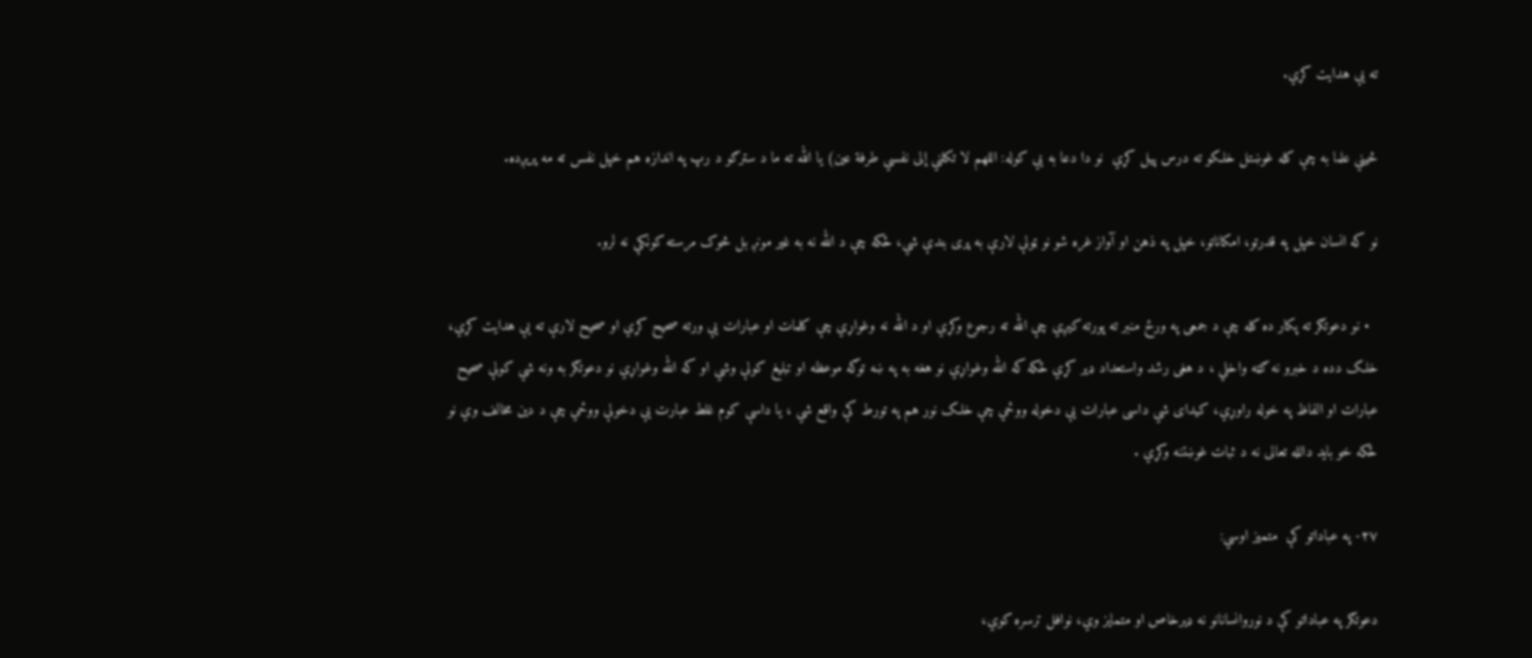ته یې هدایت کړي.

ځیني علما به چې کله غوښتل خلکو ته درس پیل کړي  نو دا دعا به یې کوله: اللهم لا تكلني إلى نفسي طرفة عين) یا الله ته ما د سترګو د رپ په اندازه هم خپل نفس ته مه پریږده.

نو که انسان خپل په قدرتو، امکاناتو، خپل په ذهن او آواز غره شو نو ټولې لارې به پری بندې شي، ځکه چې د الله نه به غیر مونږ بل څوک مرسته کونکې نه لرو.

  • نو دعوتګر ته پکار ده کله چې د جمعی په ورځ منبر ته پورته کیږي چې الله ته رجوع وکړي او د الله نه وغواړي چې کلمات او عبارات یې ورته صحیح کړي او صحیح لارې ته یې هدایت کړي، خلک دده د خبرو نه ګټه واخلي ، د هغی رشد واستعداد ډیر کړي ځکه که الله وغواړي نو هغه به په ښه توګه موعظه او تبلیغ کولې وشي او که الله وغواړي نو دعوتګر به ونه شي کولې صحیح عبارات او الفاظ په خوله راوړي، کیدای شي داسی عبارات یې دخوله ووځي چې خلک نور هم په تورط کې واقع شي ، یا داسې کوم غلط عبارت یې دخولې ووځي چې د دین مخالف وي نو ځکه خو باید دالله تعالی نه د ثبات غوښتنه وکړي .

۲۷- په عباداتو کې  متمیز اوسي:

دعوتګر په عباداتو کې د نوروانسانانو نه ډیرخاص او متمایز وي، نوافل ترسره کوي،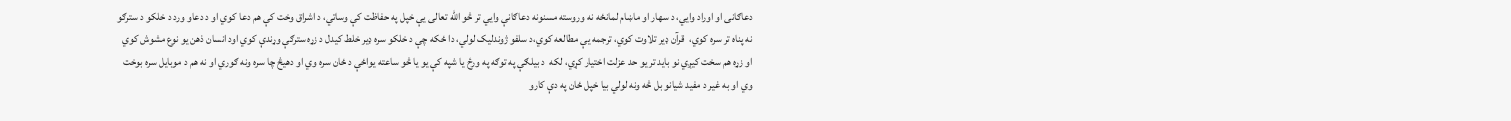دعاګانی او اوراد وايي، د سهار او ماښام لمانځه نه وروسته مسنونه دعاګانې وایي تر څو الله تعالی یې خپل په حفاظت کې وساتي، د اشراق وخت کې هم دعا کوي او د دعاو ورد د خلکو د سترګو نه پناه تر سره کوي،  قرآن ډیر تلاوت کوي، ترجمه یې مطالعه کوي،د سلفو ژوندلیک لولي، دا ځکه چې د خلکو سره ډیر خلط کیدل د زړه سترګې وړندې کوي اود انسان ذهن یو نوع مشوش کوي او زړه هم سخت کیږي نو باید تر یو حد عزلت اختیار کړي، لکه  د بیلګې په توګه په ورځ یا شپه کې یو یا څو ساعته یواځې د ځان سره وي او دهیڅ چا سره ونه ګوري او نه هم د موبایل سره بوخت وي او به غیر د مفید شیانو بل څه ونه لولي بیا خپل ځان په دې کارو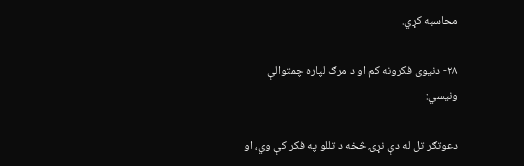محاسبه کړي.

۲۸- دنیوی فکرونه کم او د مرګ لپاره چمتوالې ونیسي:

دعوتګر تل له دې نړۍ څخه د تللو په فکر کې وي، او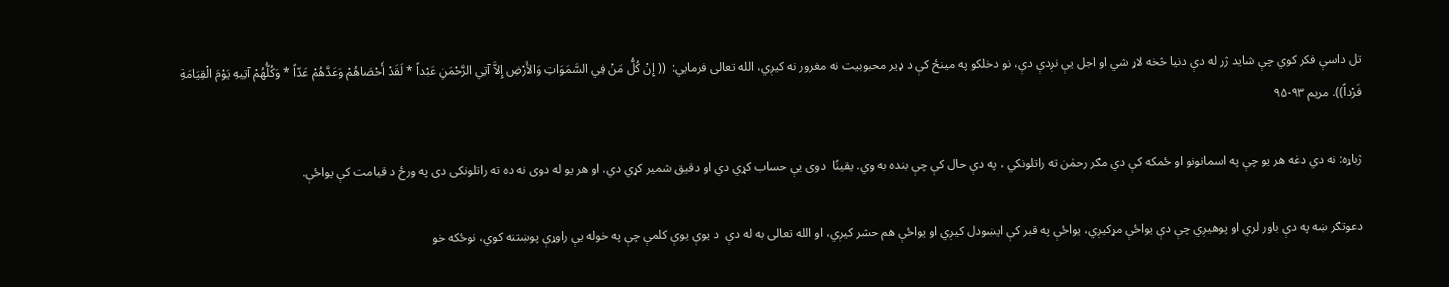تل داسې فکر کوي چې شاید ژر له دې دنیا څخه لاړ شي او اجل یې نږدې دې، نو دخلکو په مينځ کې د ډیر محبوبیت نه مغرور نه کیږي، الله تعالی فرمایي:  (( إِنْ كُلُّ مَنْ فِي السَّمَوَاتِ وَالأَرْضِ إِلاَّ آتِي الرَّحْمَنِ عَبْداً * لَقَدْ أَحْصَاهُمْ وَعَدَّهُمْ عَدّاً * وَكُلُّهُمْ آتِيهِ يَوْمَ الْقِيَامَةِ فَرْداً)). مریم ۹۳-۹۵

ژباړه: نه دي دغه هر یو چې په اسمانونو او ځمكه كې دي مګر رحمٰن ته راتلونكي ، په دې حال كې چې بنده به وي. یقینًا  دوی یې حساب کړي دي او دقیق شمیر کړي دي. او هر يو له دوى نه ده ته راتلونكى دى په ورځ د قیامت كې يواځې.

دعوتګر ښه په دې باور لري او پوهیږي چې دې یواځې مړکیږي، یواځې په قبر کې ایښودل کیږي او یواځې هم حشر کیږي، او الله تعالی به له دې  د یوې یوې کلمې چې په خوله یې راوړې پوښتنه کوي، نوځکه خو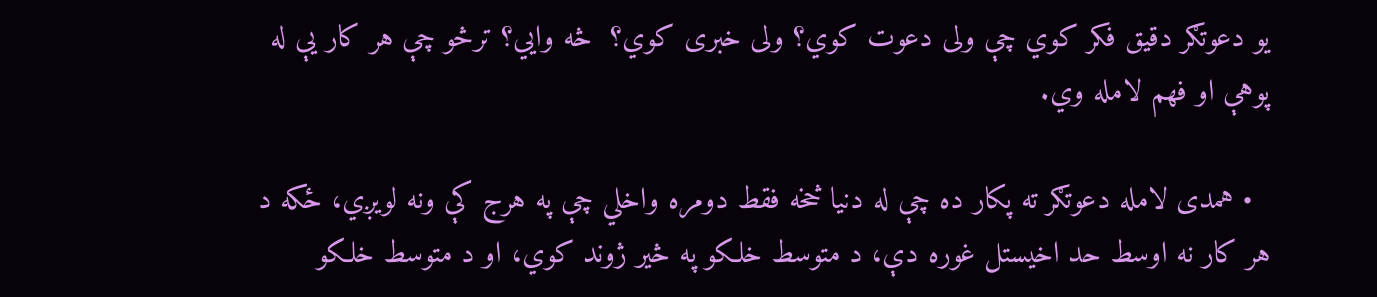یو دعوتګر دقیق فکر کوي چې ولی دعوت کوي؟ ولی خبری کوي؟  څه وایي؟ ترڅو چې هر کار یې له پوهې او فهم لامله وي.

  • همدی لامله دعوتګر ته پکار ده چې له دنیا څخه فقط دومره واخلي چې په هرج کې ونه لویږي، ځکه د هر کار نه اوسط حد اخیستل غوره دې، د متوسط خلکو په څیر ژوند کوي، او د متوسط خلکو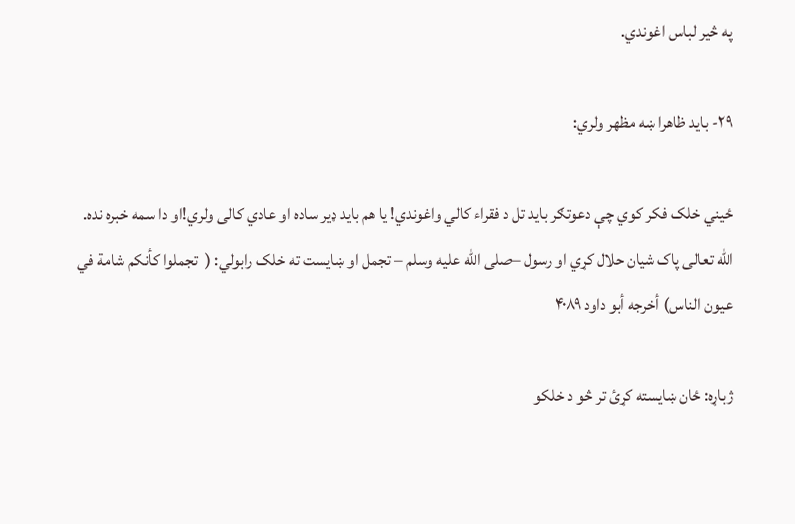په څیر لباس اغوندي.

۲۹- باید ظاهرا ښه مظهر ولري:

ځیني خلک فکر کوي چې دعوتګر باید تل د فقراء کالي واغوندي! یا هم باید ډیر ساده او عادي کالی ولري!او دا سمه خبره نده. الله تعالی پاک شیان حلال کړي او رسول –صلی الله علیه وسلم – تجمل او ښایست ته خلک رابولي: (  تجملوا كأنكم شامة في عيون الناس) أخرجه أبو داود ۴۰۸۹

ژباړه: ځان ښایسته کړئ تر څو د خلکو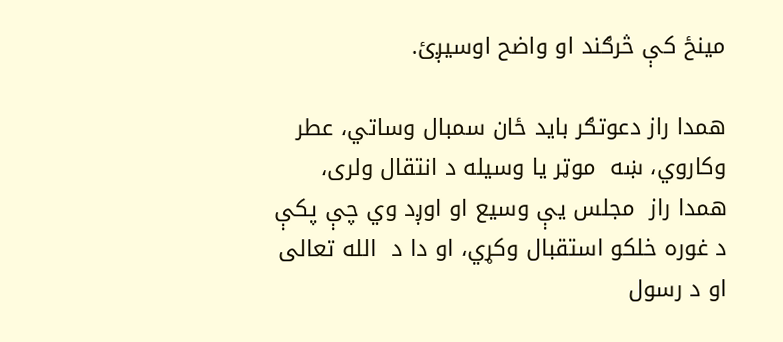مینځ کې څرګند او واضح اوسیږئ.

همدا راز دعوتګر باید ځان سمبال وساتي، عطر وکاروي، ښه  موټر یا وسیله د انتقال ولری، همدا راز  مجلس یې وسیع او اوږد وي چې پکې د غوره خلکو استقبال وکړي، او دا د  الله تعالی  او د رسول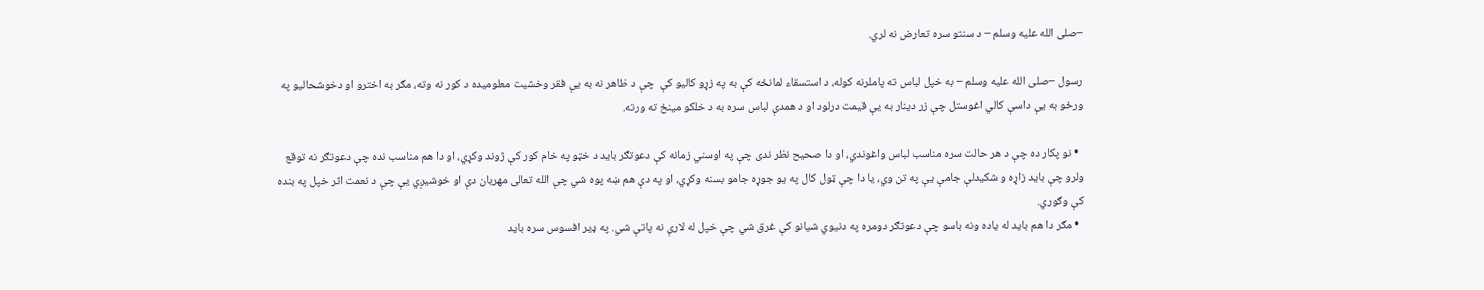–صلی الله علیه وسلم – د سنتو سره تعارض نه لري.

رسول –صلی الله علیه وسلم – به خپل لباس ته پاملرنه کوله، د استسقاء لمانځه کې به په زړو کالیو کې  چې د ظاهر نه به یې فقر وخشیت معلومیده د کور نه وته، مګر به اخترو او دخوشحالیو په ورځو به یې داسې کالي اغوستل چې زر دینار به یې قیمت درلود او د همدې لباس سره به د خلکو مینځ ته ورته.

  • نو پکار ده چې د هر حالت سره مناسب لباس واغوندي، او دا صحیح نظر ندی چې په اوسني زمانه کې دعوتګر باید د خټو په خام کور کې ژوند وکړي، او دا هم مناسب نده چې دعوتګر نه توقع ولرو چې باید زاړه و شکیدلې جامې یې په تن وي، یا دا چې ټول کال په یو جوړه جامو بسنه وکړي، او په دې هم ښه پوه شي چې الله تعالی مهربان دې او خوشیږي یې چې د نعمت اثر خپل په بنده کې وګوري.
  • مګر دا هم باید له یاده ونه باسو چې دعوتګر دومره په دنیوي شیانو کې غرق شي چې خپل له لارې نه پاتې شي. په ډیر افسوس سره باید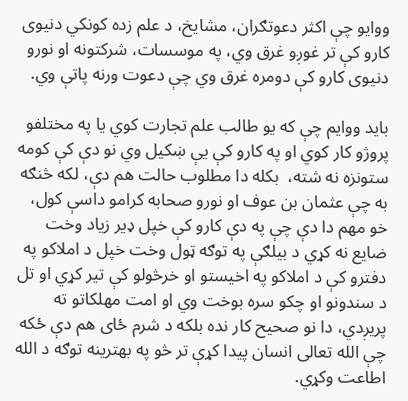ووایو چې اکثر دعوتګران، مشایخ، د علم زده کونکي دنیوی کارو کې تر غوږو غرق وي، په موسسات، شرکتونه او نورو دنیوی کارو کې دومره غرق وي چې دعوت ورنه پاتې وي.

باید ووایم چې که یو طالب علم تجارت کوي یا په مختلفو پروژو کار کوي او په کارو کې یې ښکیل وي نو دې کې کومه ستونزه نه شته،  بکله دا مطلوب حالت هم دې، لکه څنګه به چې عثمان بن عوف او نورو صحابه کرامو داسې کول، خو مهم دا دې چې په دې کارو کې خپل ډیر زیاد وخت ضایع نه کړي د بیلګې په توګه ټول وخت خپل د املاکو په دفترو کې د املاکو په اخیستو او خرڅولو کې تیر کړي او تل د سندونو او چکو سره بوخت وي او امت مهلکاتو ته پریږدي، دا نو صحیح کار نده بلکه د شرم ځای هم دې ځکه چې الله تعالی انسان پیدا کړې تر څو په بهترینه توګه د الله اطاعت وکړي.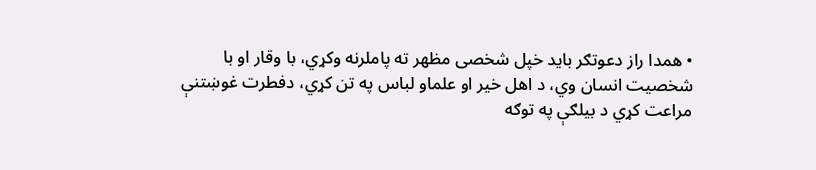• همدا راز دعوتګر باید خپل شخصی مظهر ته پاملرنه وکړي، با وقار او با شخصیت انسان وي، د اهل خیر او علماو لباس په تن کړي، دفطرت غوښتنې مراعت کړي د بیلګې په توګه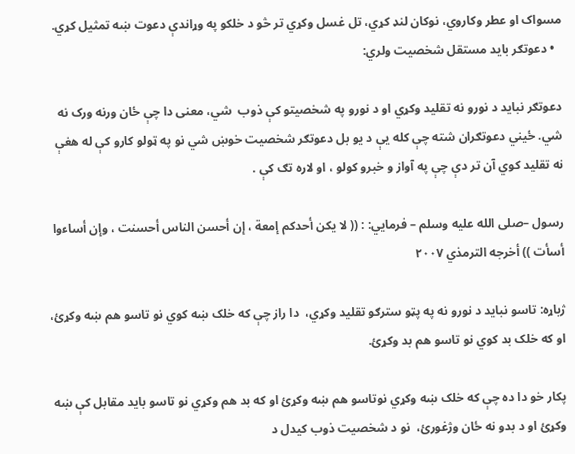مسواک او عطر وکاروي، نوکان لنډ کړي، تل غسل وکړي تر څو د خلکو په وړاندې دعوت ښه تمثیل کړي.
  • دعوتګر باید مستقل شخصیت ولري:

دعوتګر نباید د نورو نه تقلید وکړي او د نورو په شخصیتو کې ذوب  شي، معنی دا چې ځان ورنه ورک نه شي. ځیني دعوتګران شته چې کله یې د یو بل دعوتګر شخصیت خوښ شي نو په ټولو کارو کې له هغې نه تقلید کوي آن تر دې چې په آواز و خبرو کولو ، او لاره تګ کې .

رسول –صلی الله علیه وسلم – فرمایي: : (( لا يكن أحدكم إمعة ، إن أحسن الناس أحسنت ، وإن أساءوا أسأت )) أخرجه الترمذي ۲۰۰۷

ژباړه: تاسو نباید د نورو نه په پټو سترګو تقلید وکړي،  دا راز چې که خلک ښه کوي نو تاسو هم ښه وکړئ، او که خلک بد کوي نو تاسو هم بد وکړئ.

پکار خو دا ده چې که خلک ښه وکړي نوتاسو هم ښه وکړئ او که بد هم وکړي نو تاسو باید مقابل کې ښه وکړئ او د بدو نه ځان وژغورئ،  نو د شخصیت ذوب کیدل د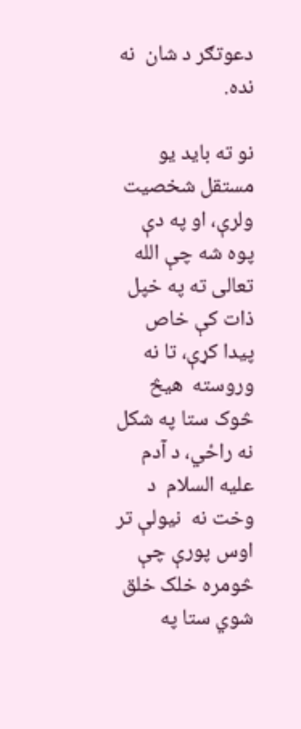دعوتګر د شان  نه نده.

نو ته باید یو مستقل شخصیت ولرې، او په دې پوه شه چې الله تعالی ته په خپل ذات کې خاص پیدا کړې، تا نه وروسته  هیڅ څوک ستا په شکل نه راځي، د آدم علیه السلام  د وخت نه  نیولې تر اوس پورې چې څومره خلک خلق شوي ستا په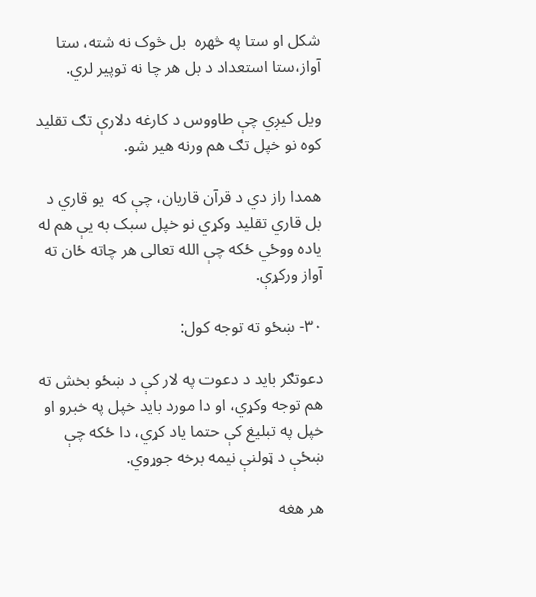شکل او ستا په څهره  بل څوک نه شته، ستا آواز،ستا استعداد د بل هر چا نه توپیر لري.

ویل کیږي چې طاووس د کارغه دلارې تګ تقلید کوه نو خپل تګ هم ورنه هیر شو.

همدا راز دي د قرآن قاریان، چې که  یو قاري د بل قاري تقلید وکړي نو خپل سبک به یې هم له یاده ووځي ځکه چې الله تعالی هر چاته ځان ته آواز ورکړې.

۳۰- ښځو ته توجه کول:

دعوتګر باید د دعوت په لار کې د ښځو بخش ته هم توجه وکړي، او دا مورد باید خپل په خبرو او خپل په تبلیغ کې حتما یاد کړي، دا ځکه چې ښځې د ټولنې نیمه برخه جوړوي.

هر هغه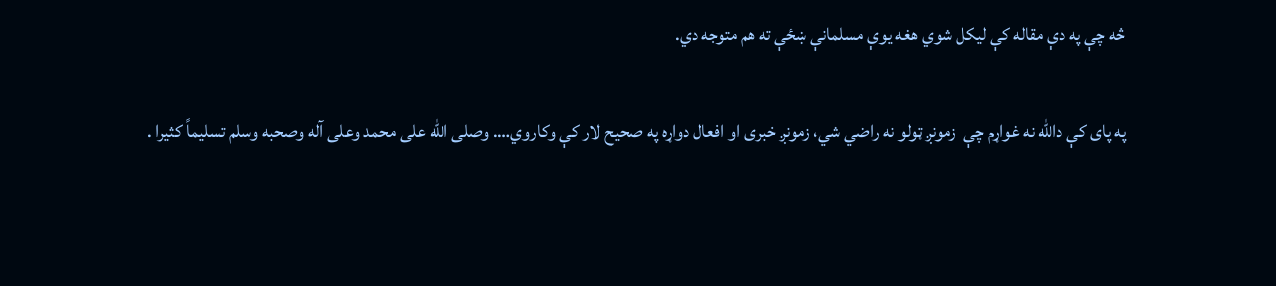څه چې په دې مقاله کې لیکل شوي هغه یوې مسلمانې ښځې ته هم متوجه دي.

په پای کې دالله نه غواړم چې  زمونږ ټولو نه راضي شي، زمونږ خبری او افعال دواړه په صحیح لار کې وکاروي…. وصلی الله على محمد وعلى آله وصحبه وسلم تسليماً كثيرا .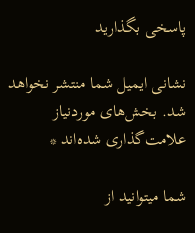پاسخی بگذارید

نشانی ایمیل شما منتشر نخواهد شد. بخش‌های موردنیاز علامت‌گذاری شده‌اند *

شما میتوانید از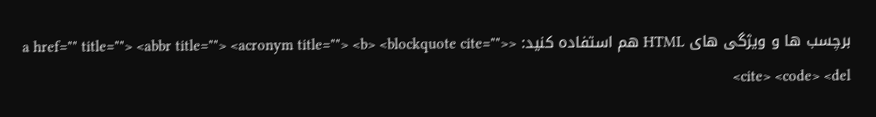برچسب ها و ویژگی های HTML هم استفاده کنید: <a href="" title=""> <abbr title=""> <acronym title=""> <b> <blockquote cite=""> <cite> <code> <del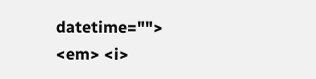datetime=""> <em> <i>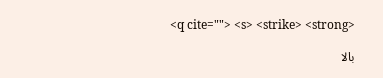<q cite=""> <s> <strike> <strong>

بالا